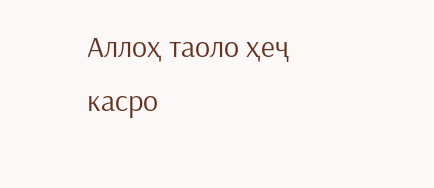Аллоҳ таоло ҳеҷ касро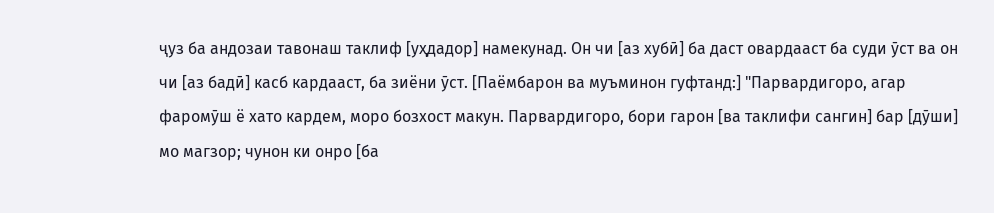ҷуз ба андозаи тавонаш таклиф [уҳдадор] намекунад. Он чи [аз хубӣ] ба даст овардааст ба суди ӯст ва он чи [аз бадӣ] касб кардааст, ба зиёни ӯст. [Паёмбарон ва муъминон гуфтанд:] "Парвардигоро, агар фаромӯш ё хато кардем, моро бозхост макун. Парвардигоро, бори гарон [ва таклифи сангин] бар [дӯши] мо магзор; чунон ки онро [ба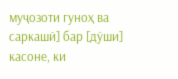муҷозоти гуноҳ ва саркашӣ] бар [дӯши] касоне, ки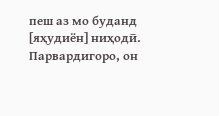пеш аз мо буданд [яҳудиён] ниҳодӣ. Парвардигоро, он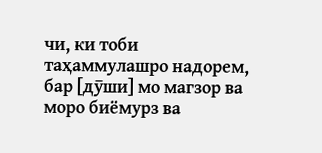чи, ки тоби таҳаммулашро надорем, бар [дӯши] мо магзор ва моро биёмурз ва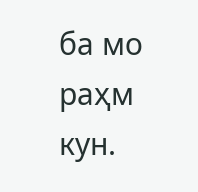ба мо раҳм кун.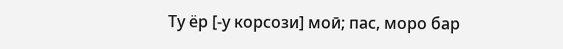Ту ёр [-у корсози] моӣ; пас, моро бар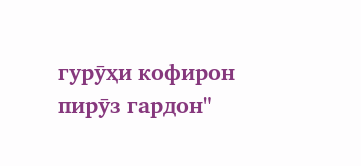гурӯҳи кофирон пирӯз гардон"